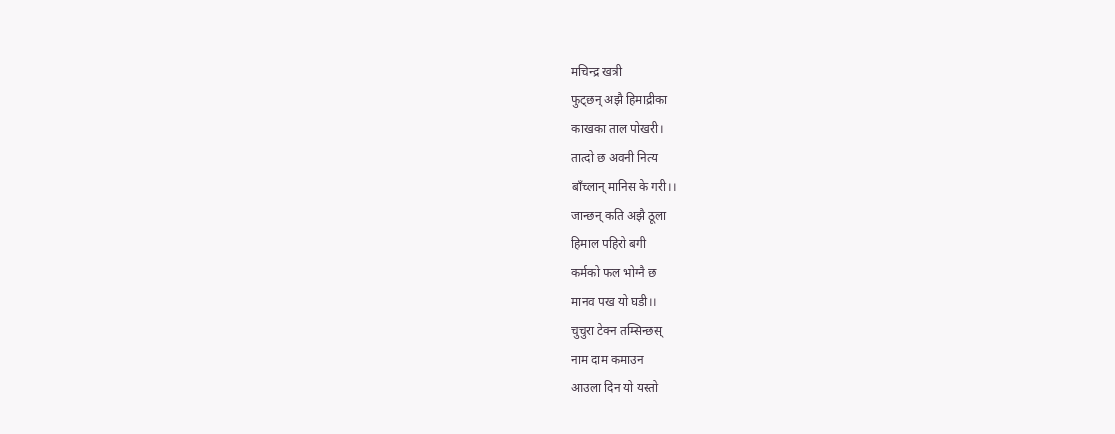मचिन्द्र खत्री
फुट्छन् अझै हिमाद्रीका
काखका ताल पोखरी।
तात्दो छ अवनी नित्य
बाँच्लान् मानिस के गरी।।
जान्छन् कति अझै ठूला
हिमाल पहिरो बगी
कर्मको फल भोग्नै छ
मानव पख यो घडी।।
चुचुरा टेक्न तम्सिन्छस्
नाम दाम कमाउन
आउला दिन यो यस्तो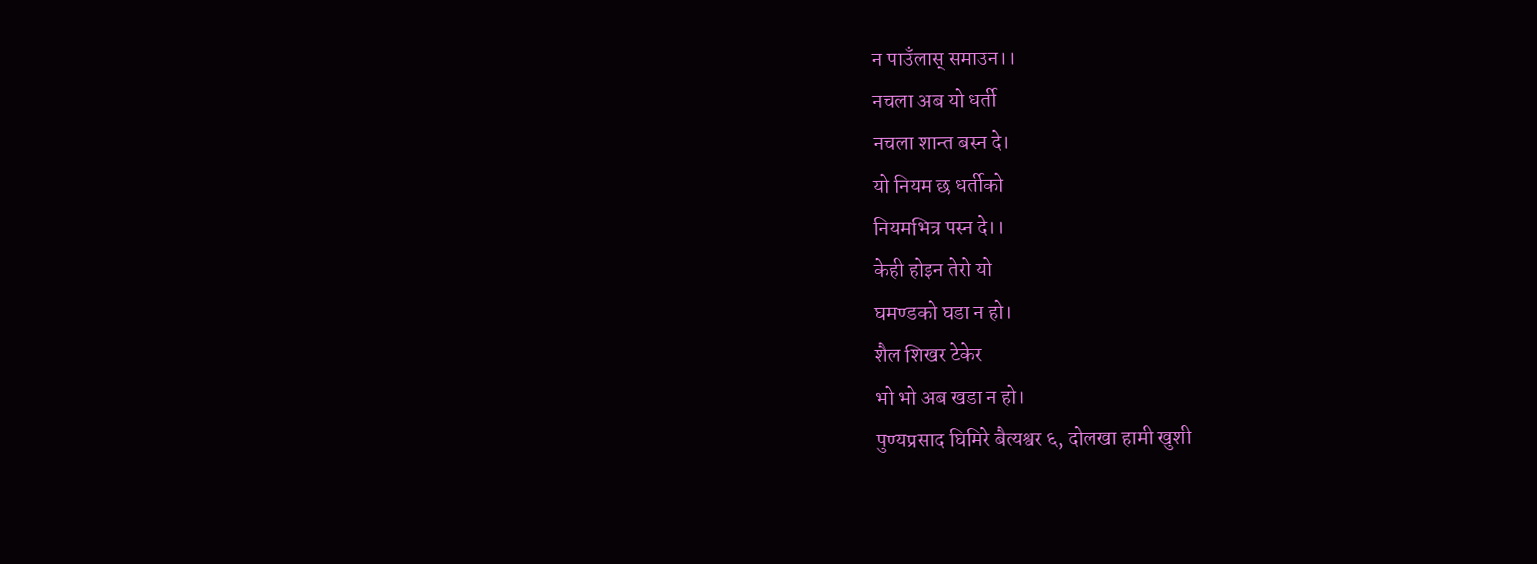न पाउँलास् समाउन।।
नचला अब यो धर्ती
नचला शान्त बस्न दे।
यो नियम छ धर्तीको
नियमभित्र पस्न दे।।
केही होइन तेरो यो
घमण्डको घडा न हो।
शैल शिखर टेकेर
भो भो अब खडा न हो।
पुण्यप्रसाद घिमिरे बैत्यश्वर ६, दोलखा हामी खुशी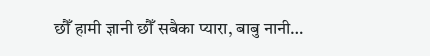छौँ हामी ज्ञानी छौँ सबैका प्यारा, बाबु नानी…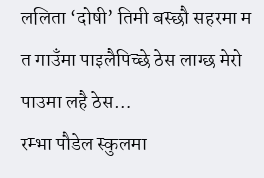ललिता ‘दोषी’ तिमी बस्छौ सहरमा म त गाउँमा पाइलैपिच्छे ठेस लाग्छ मेरो पाउमा लहै ठेस…
रम्भा पौडेल स्कुलमा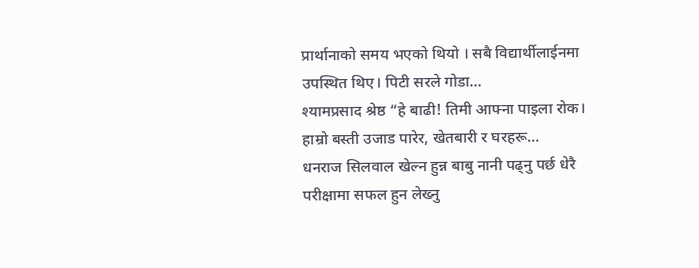प्रार्थानाको समय भएको थियो । सबै विद्यार्थीलाईनमा उपस्थित थिए। पिटी सरले गोडा…
श्यामप्रसाद श्रेष्ठ “हे बाढी! तिमी आफ्ना पाइला रोक। हाम्रो बस्ती उजाड पारेर, खेतबारी र घरहरू…
धनराज सिलवाल खेल्न हुन्न बाबु नानी पढ्नु पर्छ धेरै परीक्षामा सफल हुन लेख्नु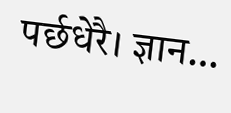पर्छधेरै। ज्ञान…